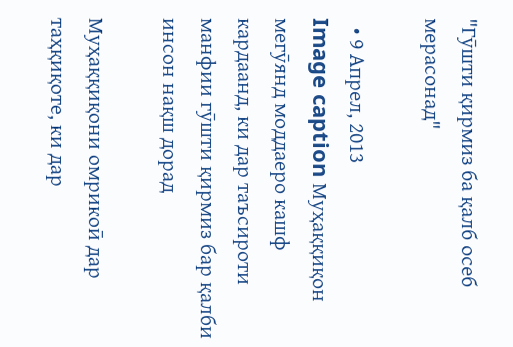"Гӯшти қирмиз ба қалб осеб мерасонад"

  • 9 Апрел, 2013
Image caption Муҳаққиқон мегӯянд моддаеро кашф кардаанд, ки дар таъсироти манфии гӯшти қирмиз бар қалби инсон нақш дорад

Муҳаққиқони омрикоӣ дар таҳқиқоте, ки дар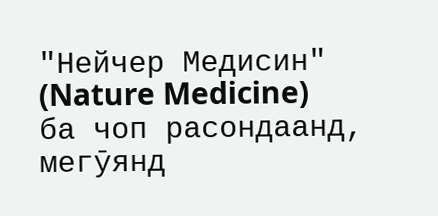"Нейчер Медисин" (Nature Medicine) ба чоп расондаанд, мегӯянд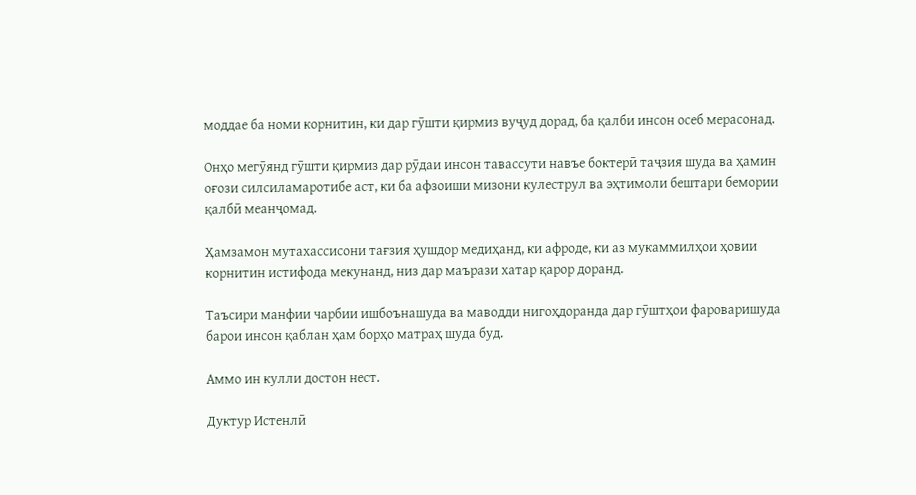моддае ба номи корнитин, ки дар гӯшти қирмиз вуҷуд дорад, ба қалби инсон осеб мерасонад.

Онҳо мегӯянд гӯшти қирмиз дар рӯдаи инсон тавассути навъе боктерӣ таҷзия шуда ва ҳамин оғози силсиламаротибе аст, ки ба афзоиши мизони кулеструл ва эҳтимоли бештари бемории қалбӣ меанҷомад.

Ҳамзамон мутахассисони тағзия ҳушдор медиҳанд, ки афроде, ки аз мукаммилҳои ҳовии корнитин истифода мекунанд, низ дар маърази хатар қарор доранд.

Таъсири манфии чарбии ишбоънашуда ва маводди нигоҳдоранда дар гӯштҳои фароваришуда барои инсон қаблан ҳам борҳо матраҳ шуда буд.

Аммо ин кулли достон нест.

Дуктур Истенлӣ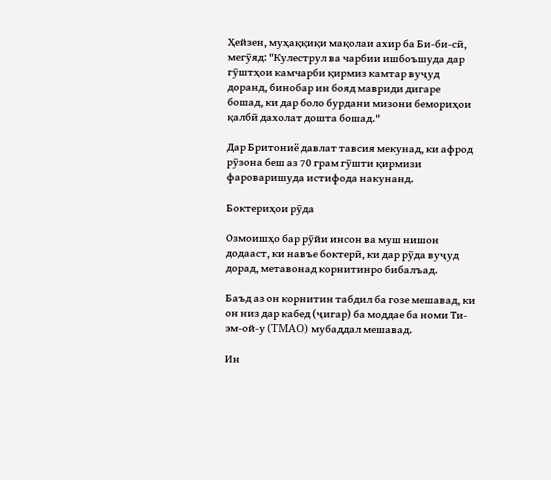Ҳейзен, муҳаққиқи мақолаи ахир ба Би-би-сӣ, мегӯяд: "Кулеструл ва чарбии ишбоъшуда дар гӯштҳои камчарби қирмиз камтар вуҷуд доранд, бинобар ин бояд мавриди дигаре бошад, ки дар боло бурдани мизони бемориҳои қалбӣ дахолат дошта бошад."

Дар Бритониё давлат тавсия мекунад, ки афрод рӯзона беш аз 70 грам гӯшти қирмизи фароваришуда истифода накунанд.

Боктериҳои рӯда

Озмоишҳо бар рӯйи инсон ва муш нишон додааст, ки навъе боктерӣ, ки дар рӯда вуҷуд дорад, метавонад корнитинро бибалъад.

Баъд аз он корнитин табдил ба гозе мешавад, ки он низ дар кабед (ҷигар) ба моддае ба номи Ти-эм-ой-у (TMAO) мубаддал мешавад.

Ин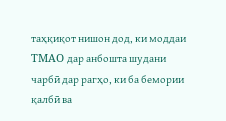таҳқиқот нишон дод, ки моддаи TMAO дар анбошта шудани чарбӣ дар рагҳо, ки ба бемории қалбӣ ва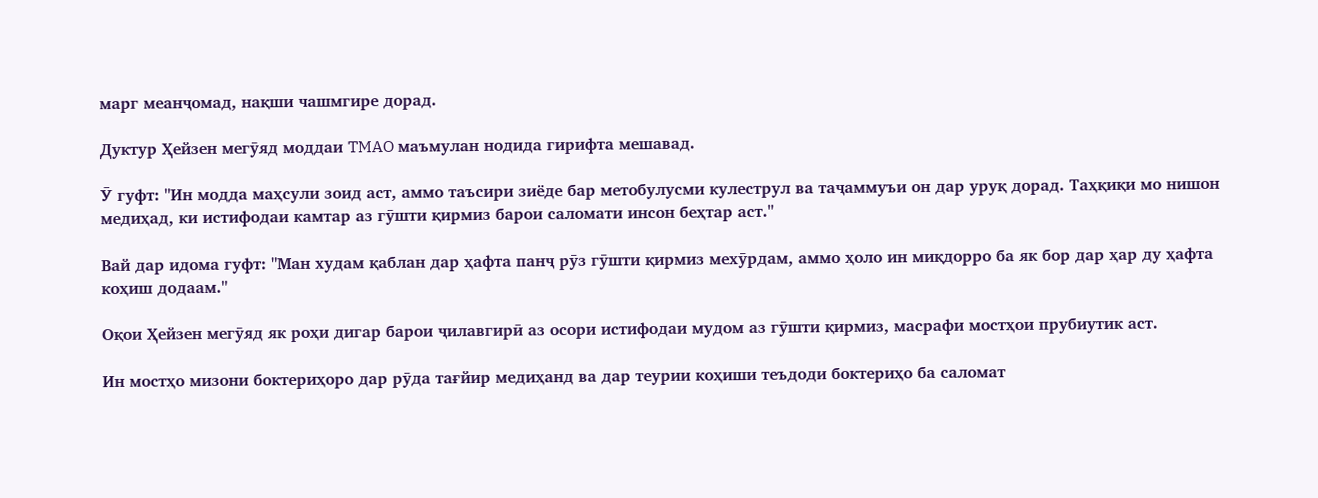марг меанҷомад, нақши чашмгире дорад.

Дуктур Ҳейзен мегӯяд моддаи TMAO маъмулан нодида гирифта мешавад.

Ӯ гуфт: "Ин модда маҳсули зоид аст, аммо таъсири зиёде бар метобулусми кулеструл ва таҷаммуъи он дар уруқ дорад. Таҳқиқи мо нишон медиҳад, ки истифодаи камтар аз гӯшти қирмиз барои саломати инсон беҳтар аст."

Вай дар идома гуфт: "Ман худам қаблан дар ҳафта панҷ рӯз гӯшти қирмиз мехӯрдам, аммо ҳоло ин миқдорро ба як бор дар ҳар ду ҳафта коҳиш додаам."

Оқои Ҳейзен мегӯяд як роҳи дигар барои ҷилавгирӣ аз осори истифодаи мудом аз гӯшти қирмиз, масрафи мостҳои прубиутик аст.

Ин мостҳо мизони боктериҳоро дар рӯда тағйир медиҳанд ва дар теурии коҳиши теъдоди боктериҳо ба саломат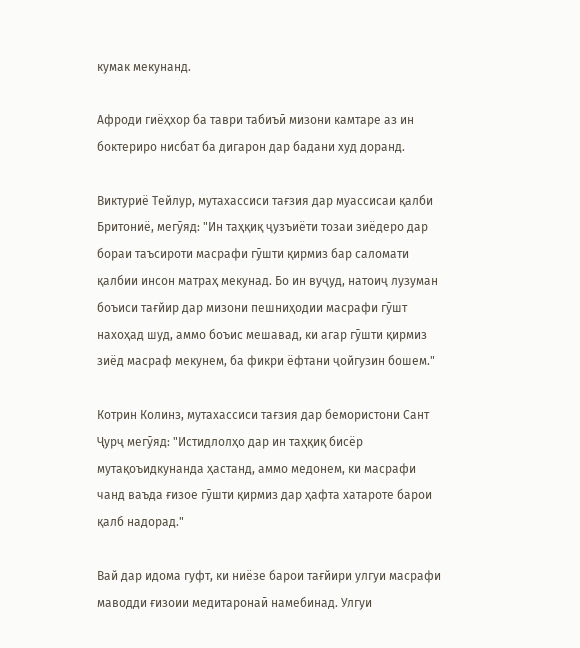кумак мекунанд.

Афроди гиёҳхор ба таври табиъӣ мизони камтаре аз ин боктериро нисбат ба дигарон дар бадани худ доранд.

Виктуриё Тейлур, мутахассиси тағзия дар муассисаи қалби Бритониё, мегӯяд: "Ин таҳқиқ ҷузъиёти тозаи зиёдеро дар бораи таъсироти масрафи гӯшти қирмиз бар саломати қалбии инсон матраҳ мекунад. Бо ин вуҷуд, натоиҷ лузуман боъиси тағйир дар мизони пешниҳодии масрафи гӯшт нахоҳад шуд, аммо боъис мешавад, ки агар гӯшти қирмиз зиёд масраф мекунем, ба фикри ёфтани ҷойгузин бошем."

Котрин Колинз, мутахассиси тағзия дар бемористони Сант Ҷурҷ мегӯяд: "Истидлолҳо дар ин таҳқиқ бисёр мутақоъидкунанда ҳастанд, аммо медонем, ки масрафи чанд ваъда ғизое гӯшти қирмиз дар ҳафта хатароте барои қалб надорад."

Вай дар идома гуфт, ки ниёзе барои тағйири улгуи масрафи маводди ғизоии медитаронаӣ намебинад. Улгуи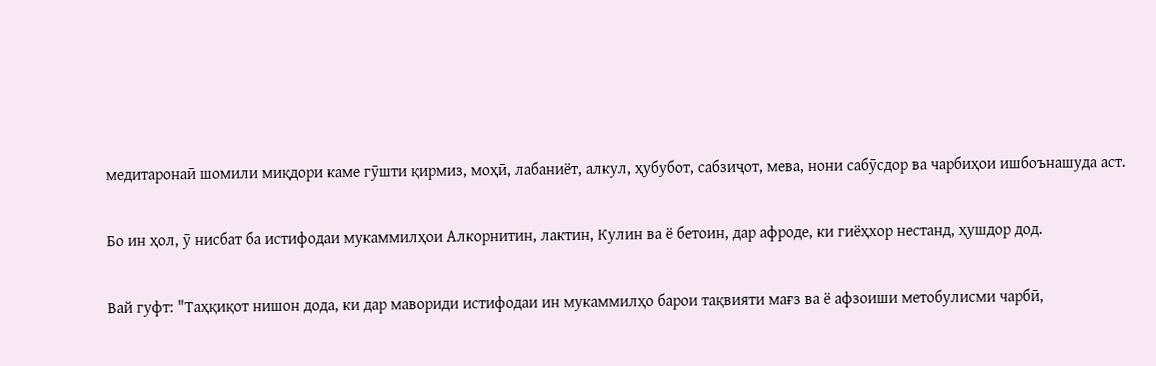медитаронаӣ шомили миқдори каме гӯшти қирмиз, моҳӣ, лабаниёт, алкул, ҳубубот, сабзиҷот, мева, нони сабӯсдор ва чарбиҳои ишбоънашуда аст.

Бо ин ҳол, ӯ нисбат ба истифодаи мукаммилҳои Алкорнитин, лактин, Кулин ва ё бетоин, дар афроде, ки гиёҳхор нестанд, ҳушдор дод.

Вай гуфт: "Таҳқиқот нишон дода, ки дар мавориди истифодаи ин мукаммилҳо барои тақвияти мағз ва ё афзоиши метобулисми чарбӣ,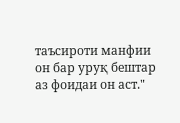таъсироти манфии он бар уруқ бештар аз фоидаи он аст."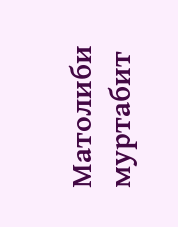Матолиби муртабит